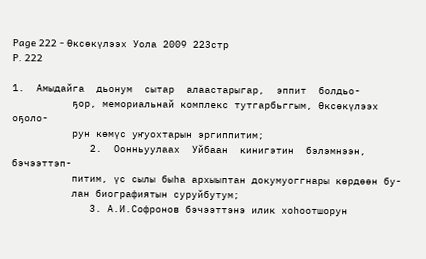Page 222 - Өксөкүлээх Уола 2009 223стр
P. 222

1.  Амыдайга  дьонум  сытар  алаастарыгар,  эппит  болдьо-
          ҕор, мемориальнай комплекс тутгарбьггым, Өксөкүлээх оҕоло-
          рун көмүс уҥуохтарын эргиппитим;
             2.  Оонньуулаах  Уйбаан  кинигэтин  бэлэмнээн,  бэчээттэп-
          питим, үс сылы быһа архыыптан докумуоггнары көрдөөн бу-
          лан биографиятын суруйбутум;
             3. А.И.Софронов бэчээттэнэ илик хоһоотшорун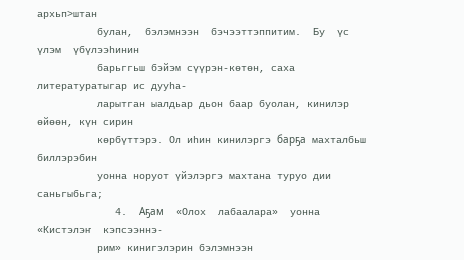архьп>штан
          булан,  бэлэмнээн  бэчээттэппитим.  Бу  үс  үлэм  үбүлээһинин
          барьггьш бэйэм сүүрэн-көтөн, саха литературатыгар ис дууһа-
          ларытган ыалдьар дьон баар буолан, кинилэр өйөөн, күн сирин
          көрбүттэрэ. Ол иһин кинилэргэ барҕа махталбьш биллэрэбин
          уонна норуот үйэлэргэ махтана туруо дии саньгыбьга;
             4.  Аҕам  «Олох  лабаалара»  уонна  «Кистэлэҥ  кэпсээннэ-
          рим» кинигэлэрин бэлэмнээн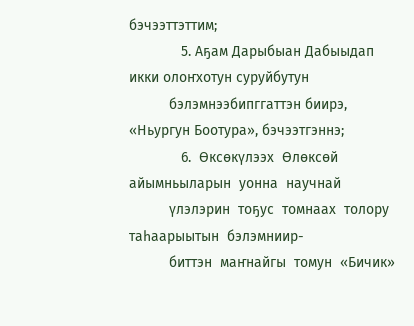бэчээттэттим;
             5. Аҕам Дарыбыан Дабыыдап икки олоҥхотун суруйбутун
          бэлэмнээбипггаттэн биирэ, «Ньургун Боотура», бэчээтгэннэ;
             6.  Өксөкүлээх  Өлөксөй  айымньыларын  уонна  научнай
          үлэлэрин  тоҕус  томнаах  толору  таһаарыытын  бэлэмниир-
          биттэн  маҥнайгы  томун  «Бичик»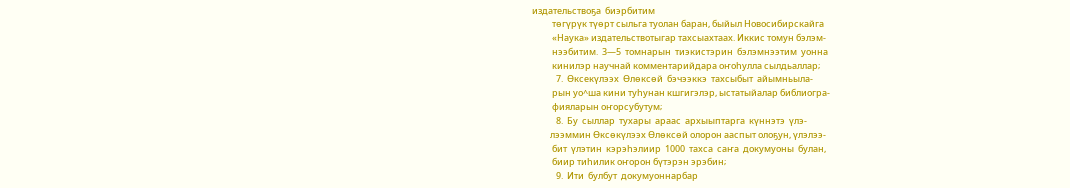издательствоҕа  биэрбитим
          төгүрүк түөрт сыльга туолан баран, быйыл Новосибирскайга
          «Наука» издательствотыгар тахсыахтаах. Иккис томун бэлэм-
          нээбитим.  3—5  томнарын  тиэкистэрин  бэлэмнээтим  уонна
          кинилэр научнай комментарийдара оҥоһулла сылдьаллар;
            7.  Өксекүлээх  Өлөксөй  бэчээккэ  тахсыбыт  айымньыла-
          рын уо^ша кини туһунан кшгигэлэр, ыстатыйалар библиогра-
          фияларын оҥорсубутум;
            8.  Бу  сыллар  тухары  араас  архыыптарга  күннэтэ  үлэ-
         лээммин Өксөкүлээх Өлөксөй олорон ааспыт олоҕун, үлэлээ-
          бит  үлэтин  кэрэһэлиир  1000  тахса  саҥа  докумуоны  булан,
          биир тиһилик оҥорон бүтэрэн эрэбин;
            9.  Ити  булбут  докумуоннарбар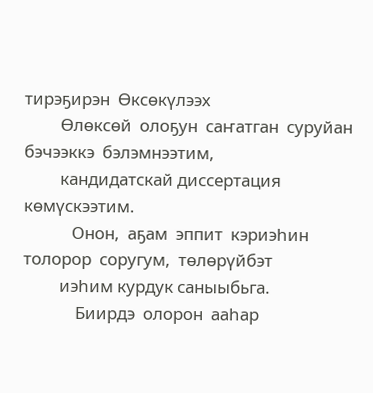тирэҕирэн  Өксөкүлээх
         Өлөксөй  олоҕун  саҥатган  суруйан  бэчээккэ  бэлэмнээтим,
         кандидатскай диссертация көмүскээтим.
            Онон,  аҕам  эппит  кэриэһин  толорор  соругум,  төлөрүйбэт
         иэһим курдук саныыбьга.
             Биирдэ  олорон  ааһар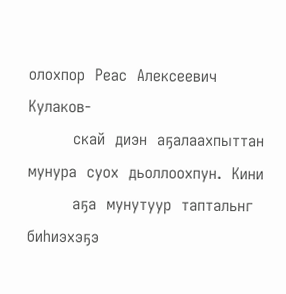олохпор  Реас  Алексеевич  Кулаков-
         скай  диэн  аҕалаахпыттан  мунура  суох  дьоллоохпун.  Кини
         аҕа  мунутуур  таптальнг  биһиэхэҕэ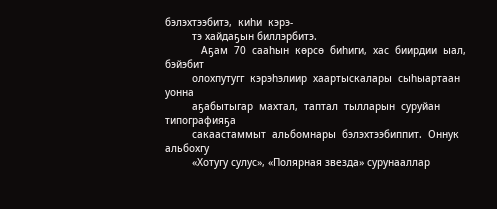бэлэхтээбитэ,  киһи  кэрэ-
         тэ хайдаҕын биллэрбитэ.
            Аҕам  70  сааһын  көрсө  биһиги,  хас  биирдии  ыал,  бэйэбит
         олохпутугг  кэрэһэлиир  хаартыскалары  сыһыартаан  уонна
         аҕабытыгар  махтал,  таптал  тылларын  суруйан  типографияҕа
         сакаастаммыт  альбомнары  бэлэхтээбиппит.  Оннук  альбохгу
         «Хотугу сулус», «Полярная звезда» сурунааллар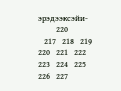эрэдээксэйи-
         220
   217   218   219   220   221   222   223   224   225   226   227